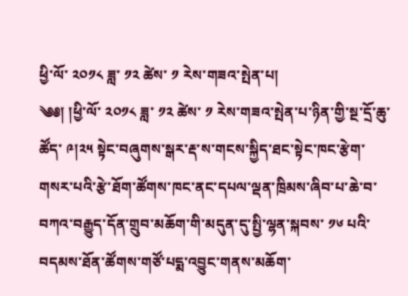ཕྱི་ལོ་ ༢༠༡༨ ཟླ་ ༡༢ ཚེས་ ༡ རེས་གཟའ་སྤེན་པ།
༄༅། །ཕྱི་ལོ་ ༢༠༡༨ ཟླ་ ༡༢ ཚེས་ ༡ རེས་གཟའ་སྤེན་པ་ཉིན་གྱི་སྔ་དྲོ་ཆུ་ཚོད་ ༩།༢༥ སྟེང་བཞུགས་སྒར་རྡ་ས་གངས་སྐྱིད་ཐང་སྟེང་ཁང་རྩེག་གསར་པའི་རྩེ་ཐོག་ཚོགས་ཁང་ནང་དཔལ་ལྡན་ཁྲིམས་ཞིབ་པ་ཆེ་བ་བཀའ་བརྒྱུད་དོན་གྲུབ་མཆོག་གི་མདུན་དུ་སྤྱི་ལྷན་སྐབས་ ༡༦ པའི་བདམས་ཐོན་ཚོགས་གཙོ་པདྨ་འབྱུང་གནས་མཆོག་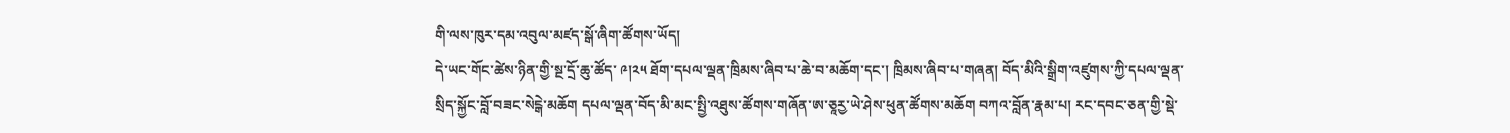གི་ལས་ཁུར་དམ་འབུལ་མཛད་སྒོ་ཞིག་ཚོགས་ཡོད།
དེ་ཡང་གོང་ཚེས་ཉིན་གྱི་སྔ་དྲོ་ཆུ་ཚོད་ ༩།༢༥ ཐོག་དཔལ་ལྡན་ཁྲིམས་ཞིབ་པ་ཆེ་བ་མཆོག་དང་། ཁྲིམས་ཞིབ་པ་གཞན། བོད་མིའི་སྒྲིག་འཛུགས་ཀྱི་དཔལ་ལྡན་སྲིད་སྐྱོང་བློ་བཟང་སེངྒེ་མཆོག དཔལ་ལྡན་བོད་མི་མང་སྤྱི་འཐུས་ཚོགས་གཞོན་ཨ་ཅཱརྱ་ཡེ་ཤེས་ཕུན་ཚོགས་མཆོག བཀའ་བློན་རྣམ་པ། རང་དབང་ཅན་གྱི་སྡེ་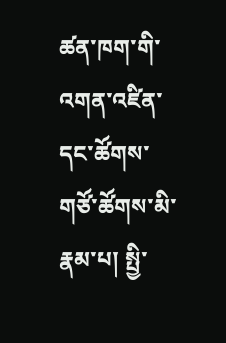ཚན་ཁག་གི་འགན་འཛིན་དང་ཚོགས་གཙོ་ཚོགས་མི་རྣམ་པ། སྤྱི་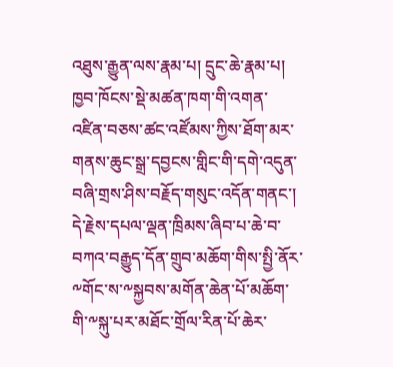འཐུས་རྒྱུན་ལས་རྣམ་པ། དྲུང་ཆེ་རྣམ་པ། ཁྱབ་ཁོངས་སྡེ་མཚན་ཁག་གི་འགན་འཛིན་བཅས་ཚང་འཛོམས་ཀྱིས་ཐོག་མར་གནས་ཆུང་སྒྲ་དབྱངས་གླིང་གི་དགེ་འདུན་བཞི་གྲས་ཤིས་བརྗོད་གསུང་འདོན་གནང་།
དེ་རྗེས་དཔལ་ལྡན་ཁྲིམས་ཞིབ་པ་ཆེ་བ་བཀའ་བརྒྱུད་དོན་གྲུབ་མཆོག་གིས་སྤྱི་ནོར་༸གོང་ས་༸སྐྱབས་མགོན་ཆེན་པོ་མཆོག་གི་༸སྐུ་པར་མཐོང་གྲོལ་རིན་པོ་ཆེར་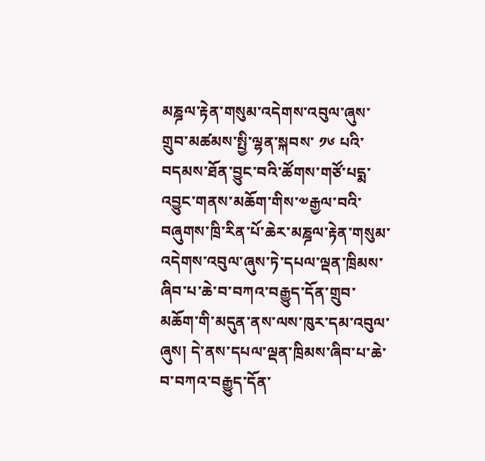མཎྜལ་རྟེན་གསུམ་འདེགས་འབུལ་ཞུས་གྲུབ་མཚམས་སྤྱི་ལྷན་སྐབས་ ༡༦ པའི་བདམས་ཐོན་བྱུང་བའི་ཚོགས་གཙོ་པདྨ་འབྱུང་གནས་མཆོག་གིས་༧རྒྱལ་བའི་བཞུགས་ཁྲི་རིན་པོ་ཆེར་མཎྜལ་རྟེན་གསུམ་འདེགས་འབུལ་ཞུས་ཏེ་དཔལ་ལྡན་ཁྲིམས་ཞིབ་པ་ཆེ་བ་བཀའ་བརྒྱུད་དོན་གྲུབ་མཆོག་གི་མདུན་ནས་ལས་ཁུར་དམ་འབུལ་ཞུས། དེ་ནས་དཔལ་ལྡན་ཁྲིམས་ཞིབ་པ་ཆེ་བ་བཀའ་བརྒྱུད་དོན་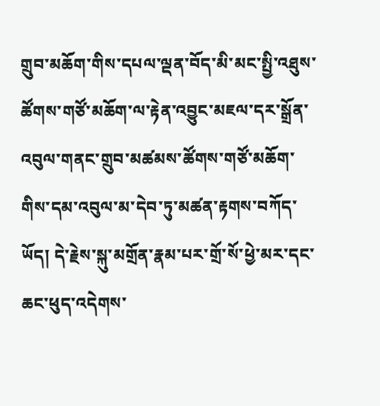གྲུབ་མཆོག་གིས་དཔལ་ལྡན་བོད་མི་མང་སྤྱི་འཐུས་ཚོགས་གཙོ་མཆོག་ལ་རྟེན་འབྱུང་མཇལ་དར་སྒྲོན་འབུལ་གནང་གྲུབ་མཚམས་ཚོགས་གཙོ་མཆོག་གིས་དམ་འབུལ་མ་དེབ་ཏུ་མཚན་རྟགས་བཀོད་ཡོད། དེ་རྗེས་སྐུ་མགྲོན་རྣམ་པར་གྲོ་སོ་ཕྱེ་མར་དང་ཆང་ཕུད་འདེགས་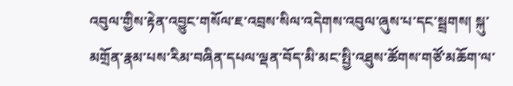འབུལ་གྱིས་རྟེན་འབྱུང་གསོལ་ཇ་འབྲས་སིལ་འདེགས་འབུལ་ཞུས་པ་དང་སྦྲགས། སྐུ་མགྲོན་རྣམ་པས་རིམ་བཞིན་དཔལ་ལྡན་བོད་མི་མང་སྤྱི་འཐུས་ཚོགས་གཙོ་མཆོག་ལ་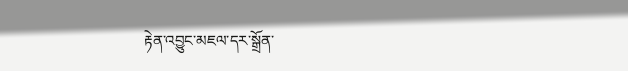རྟེན་འབྱུང་མཇལ་དར་སྒྲོན་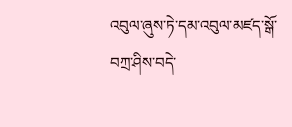འབུལ་ཞུས་ཏེ་དམ་འབུལ་མཛད་སྒོ་བཀྲ་ཤིས་བདེ་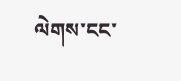ལེགས་ངང་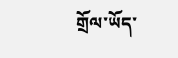གྲོལ་ཡོད་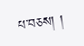པ་བཅས། །